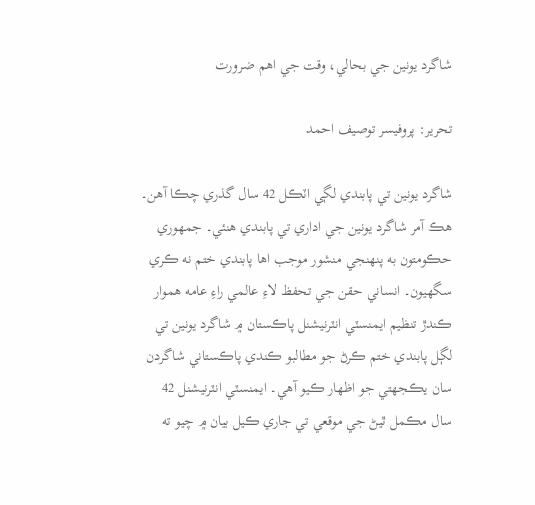شاگرد يونين جي بحالي، وقت جي اهم ضرورت

تحرير: پروفيسر توصيف احمد

شاگرد يونين تي پابندي لڳي اٽڪل 42 سال گذري چڪا آهن۔ هڪ آمر شاگرد يونين جي اداري تي پابندي هنئي۔ جمهوري حڪومتون به پنهنجي منشور موجب اها پابندي ختم نه ڪري سگهيون۔ انساني حقن جي تحفظ لاءِ عالمي راءِ عامه هموار ڪندڙ تنظيم ايمنسٽي انٽرنيشنل پاڪستان ۾ شاگرد يونين تي لڳل پابندي ختم ڪرڻ جو مطالبو ڪندي پاڪستاني شاگردن سان يڪجهتي جو اظهار ڪيو آهي۔ ايمنسٽي انٽرنيشنل 42 سال مڪمل ٿيڻ جي موقعي تي جاري ڪيل بيان ۾ چيو ته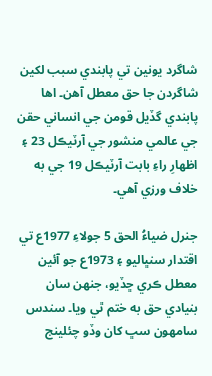شاگرد يونين تي پابندي سبب لکين شاگردن جا حق معطل آهن۔ اها پابندي گڏيل قومن جي انساني حقن جي عالمي منشور جي آرٽيڪل 23 ۽ اظهارِ راءِ بابت آرٽيڪل 19 جي به خلاف ورزي آهي۔

جنرل ضياءُ الحق 5 جولاءِ 1977ع تي اقتدار سنڀاليو ۽ 1973ع جو آئين معطل ڪري ڇڏيو، جنهن سان بنيادي حق به ختم ٿي ويا۔ سندس سامهون سڀ کان وڏو چئلينج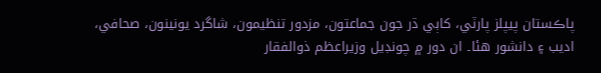پاڪستان پيپلز پارٽي، کاٻي ڌر جون جماعتون، مزدور تنظيمون، شاگرد يونينون، صحافي، اديب ۽ دانشور هئا۔ ان دور ۾ چونڊيل وزيراعظم ذوالفقار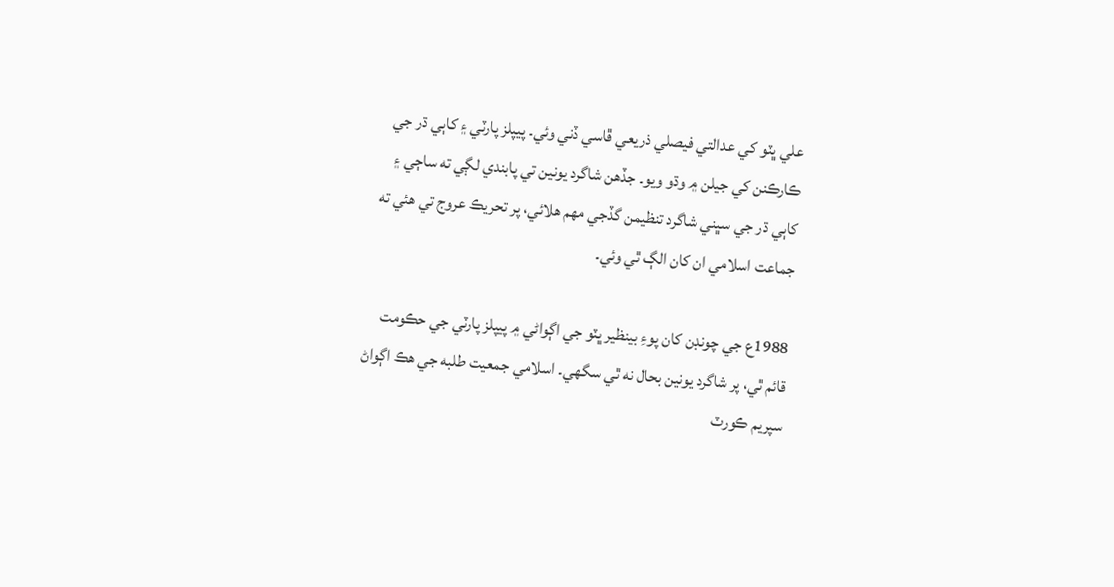علي ڀٽو کي عدالتي فيصلي ذريعي ڦاسي ڏني وئي۔ پيپلز پارٽي ۽ کاٻي ڌر جي ڪارڪنن کي جيلن ۾ وڌو ويو۔ جڏهن شاگرد يونين تي پابندي لڳي ته ساڄي ۽ کاٻي ڌر جي سڀني شاگرد تنظيمن گڏجي مهم هلائي، پر تحريڪ عروج تي هئي ته جماعت اسلامي ان کان الڳ ٿي وئي۔

1988ع جي چونڊن کان پوءِ بينظير ڀٽو جي اڳواڻي ۾ پيپلز پارٽي جي حڪومت قائم ٿي، پر شاگرد يونين بحال نه ٿي سگهي۔ اسلامي جمعيت طلبه جي هڪ اڳواڻ سپريم ڪورٽ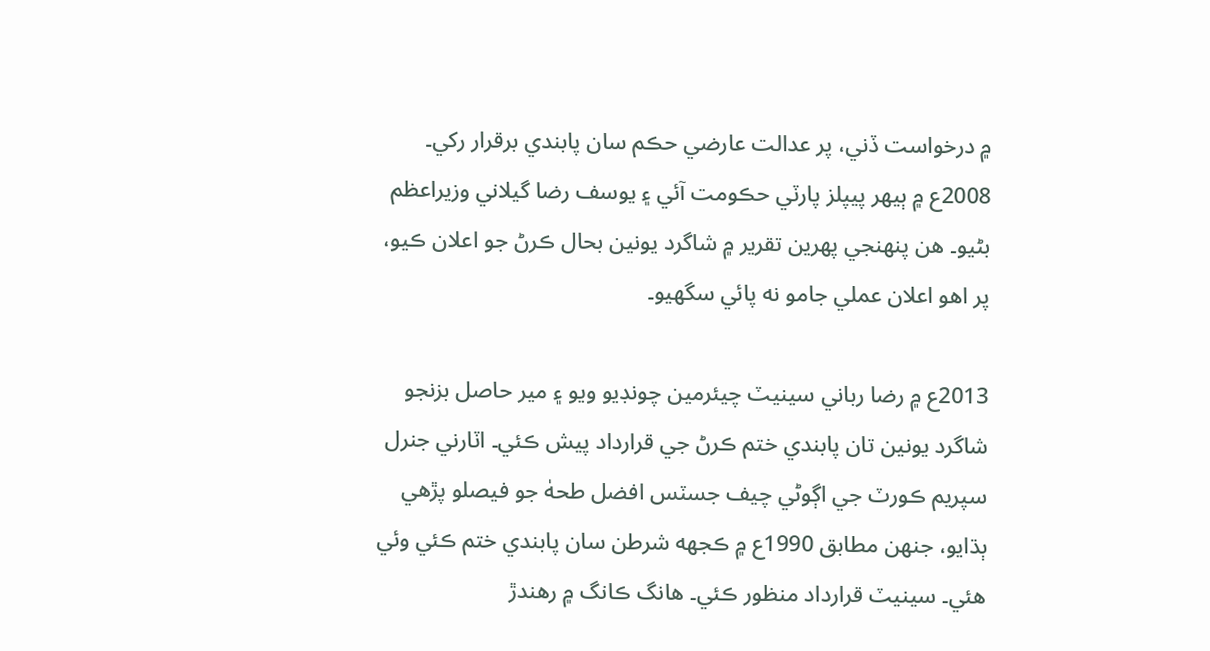۾ درخواست ڏني، پر عدالت عارضي حڪم سان پابندي برقرار رکي۔ 2008ع ۾ ٻيهر پيپلز پارٽي حڪومت آئي ۽ يوسف رضا گيلاني وزيراعظم بڻيو۔ هن پنهنجي پهرين تقرير ۾ شاگرد يونين بحال ڪرڻ جو اعلان ڪيو، پر اهو اعلان عملي جامو نه پائي سگهيو۔

2013ع ۾ رضا رباني سينيٽ چيئرمين چونڊيو ويو ۽ مير حاصل بزنجو شاگرد يونين تان پابندي ختم ڪرڻ جي قرارداد پيش ڪئي۔ اٽارني جنرل سپريم ڪورٽ جي اڳوڻي چيف جسٽس افضل طحهٰ جو فيصلو پڙهي ٻڌايو، جنهن مطابق 1990ع ۾ ڪجهه شرطن سان پابندي ختم ڪئي وئي هئي۔ سينيٽ قرارداد منظور ڪئي۔ هانگ ڪانگ ۾ رهندڙ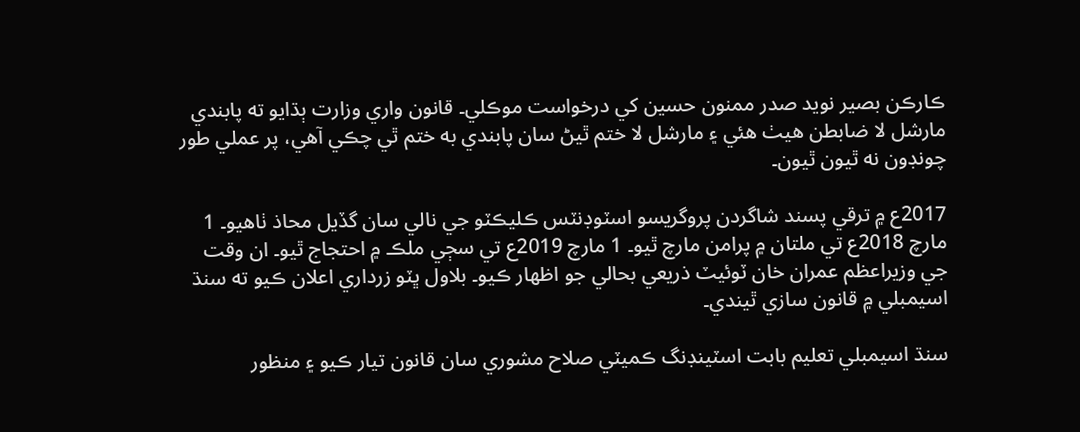ڪارڪن بصير نويد صدر ممنون حسين کي درخواست موڪلي۔ قانون واري وزارت ٻڌايو ته پابندي مارشل لا ضابطن هيٺ هئي ۽ مارشل لا ختم ٿيڻ سان پابندي به ختم ٿي چڪي آهي، پر عملي طور چونڊون نه ٿيون ٿيون۔

2017ع ۾ ترقي پسند شاگردن پروگريسو اسٽوڊنٽس ڪليڪٽو جي نالي سان گڏيل محاذ ٺاهيو۔ 1 مارچ 2018ع تي ملتان ۾ پرامن مارچ ٿيو۔ 1 مارچ 2019ع تي سڄي ملڪ ۾ احتجاج ٿيو۔ ان وقت جي وزيراعظم عمران خان ٽوئيٽ ذريعي بحالي جو اظهار ڪيو۔ بلاول ڀٽو زرداري اعلان ڪيو ته سنڌ اسيمبلي ۾ قانون سازي ٿيندي۔

سنڌ اسيمبلي تعليم بابت اسٽينڊنگ ڪميٽي صلاح مشوري سان قانون تيار ڪيو ۽ منظور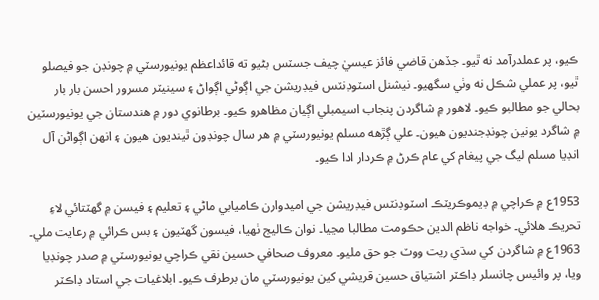ڪيو، پر عملدرآمد نه ٿيو۔ جڏهن قاضي فائز عيسيٰ چيف جسٽس بڻيو ته قائداعظم يونيورسٽي ۾ چونڊن جو فيصلو ٿيو، پر عملي شڪل نه وٺي سگهيو۔ نيشنل اسٽوڊنٽس فيڊريشن جي اڳوڻي اڳواڻ ۽ سينيٽر مسرور احسن بار بار بحالي جو مطالبو ڪيو۔ لاهور ۾ شاگردن پنجاب اسيمبلي اڳيان مظاهرو ڪيو۔ برطانوي دور ۾ هندستان جي يونيورسٽين ۾ شاگرد يونين چونڊجنديون هيون۔ علي ڳڙهه مسلم يونيورسٽي ۾ هر سال چونڊون ٿينديون هيون ۽ انهن اڳواڻن آل انڊيا مسلم ليگ جي پيغام کي عام ڪرڻ ۾ ڪردار ادا ڪيو۔

1953ع ۾ ڪراچي ۾ ڊيموڪريٽڪ اسٽوڊنٽس فيڊريشن جي اميدوارن ڪاميابي ماڻي ۽ تعليم ۽ فيسن ۾ گهٽتائي لاءِ تحريڪ هلائي۔ خواجه ناظم الدين حڪومت مطالبا مڃيا۔ نوان ڪاليج ٺهيا، فيسون گهٽيون ۽ بس ڪرائي ۾ رعايت ملي۔ 1963ع ۾ شاگردن کي سڌي ريت ووٽ جو حق مليو۔ معروف صحافي حسين نقي ڪراچي يونيورسٽي ۾ صدر چونڊيا ويا، پر وائيس چانسلر ڊاڪٽر اشتياق حسين قريشي کين يونيورسٽي مان برطرف ڪيو۔ ابلاغيات جي استاد ڊاڪٽر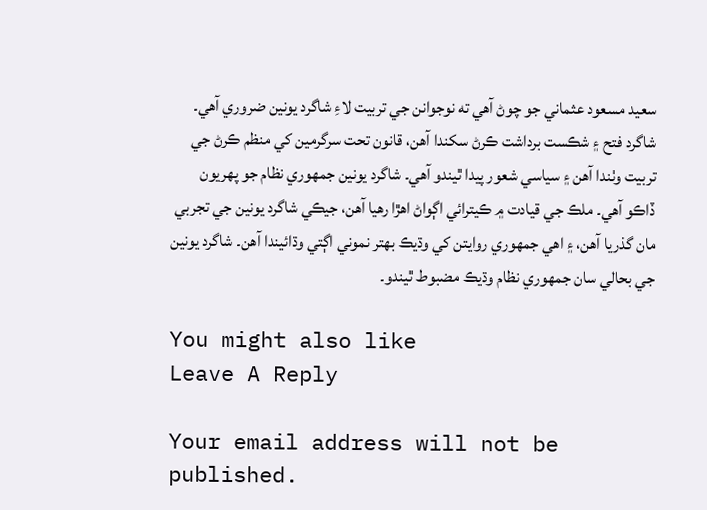سعيد مسعود عثماني جو چوڻ آهي ته نوجوانن جي تربيت لاءِ شاگرد يونين ضروري آهي۔ شاگرد فتح ۽ شڪست برداشت ڪرڻ سکندا آهن، قانون تحت سرگرمين کي منظم ڪرڻ جي تربيت وٺندا آهن ۽ سياسي شعور پيدا ٿيندو آهي۔ شاگرد يونين جمهوري نظام جو پهريون ڏاڪو آهي۔ ملڪ جي قيادت ۾ ڪيترائي اڳواڻ اهڙا رهيا آهن، جيڪي شاگرد يونين جي تجربي مان گذريا آهن، ۽ اهي جمهوري روايتن کي وڌيڪ بهتر نموني اڳتي وڌائيندا آهن۔ شاگرد يونين جي بحالي سان جمهوري نظام وڌيڪ مضبوط ٿيندو۔

You might also like
Leave A Reply

Your email address will not be published.